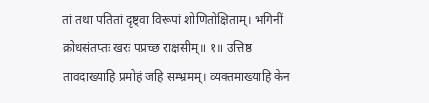तां तथा पतितां दृष्ट्वा विरूपां शोणितोक्षिताम्। भगिनीं क्रोधसंतप्तः खरः पप्रच्छ राक्षसीम्॥ १॥ उत्तिष्ठ तावदाख्याहि प्रमोहं जहि सम्भ्रमम्। व्यक्तमाख्याहि केन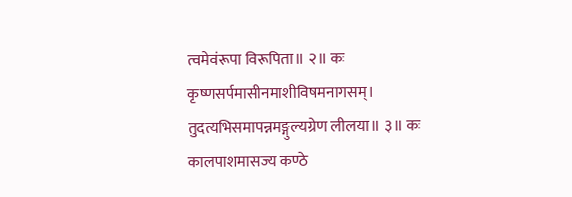त्वमेवंरूपा विरूपिता॥ २॥ कः कृष्णसर्पमासीनमाशीविषमनागसम्। तुदत्यभिसमापन्नमङ्गुल्यग्रेण लीलया॥ ३॥ कः कालपाशमासज्य कण्ठे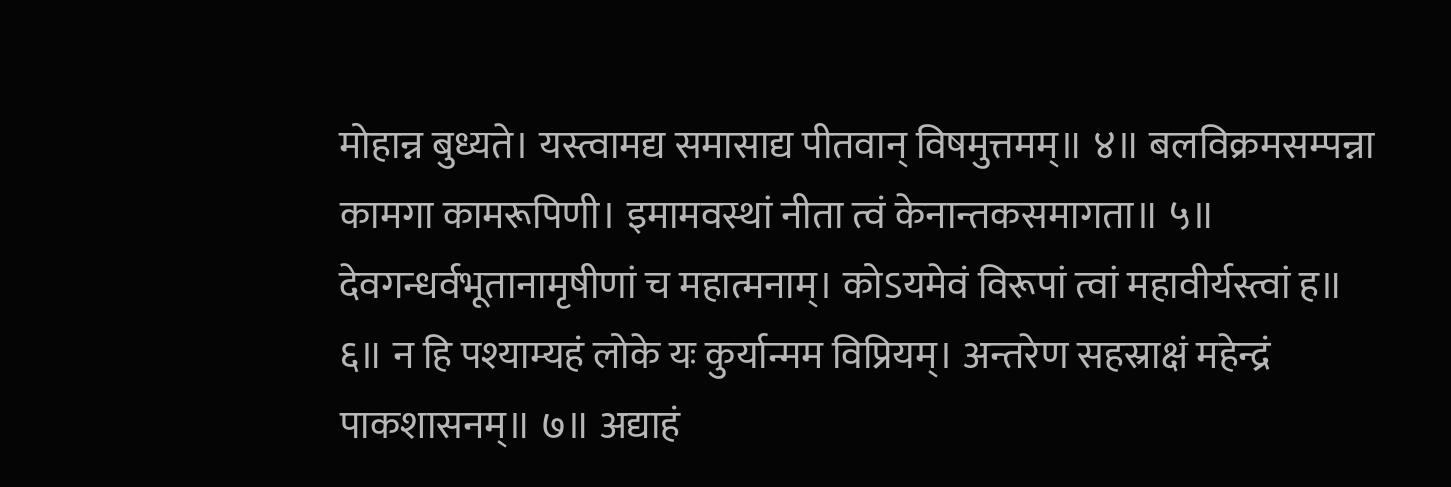मोहान्न बुध्यते। यस्त्वामद्य समासाद्य पीतवान् विषमुत्तमम्॥ ४॥ बलविक्रमसम्पन्ना कामगा कामरूपिणी। इमामवस्थां नीता त्वं केनान्तकसमागता॥ ५॥ देवगन्धर्वभूतानामृषीणां च महात्मनाम्। कोऽयमेवं विरूपां त्वां महावीर्यस्त्वां ह॥ ६॥ न हि पश्याम्यहं लोके यः कुर्यान्मम विप्रियम्। अन्तरेण सहस्राक्षं महेन्द्रं पाकशासनम्॥ ७॥ अद्याहं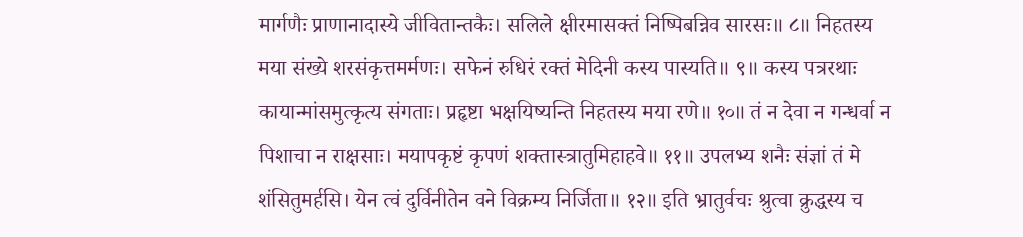मार्गणैः प्राणानादास्ये जीवितान्तकैः। सलिले क्षीरमासक्तं निष्पिबन्निव सारसः॥ ८॥ निहतस्य मया संख्ये शरसंकृत्तमर्मणः। सफेनं रुधिरं रक्तं मेदिनी कस्य पास्यति॥ ९॥ कस्य पत्ररथाः कायान्मांसमुत्कृत्य संगताः। प्रहृष्टा भक्षयिष्यन्ति निहतस्य मया रणे॥ १०॥ तं न देवा न गन्धर्वा न पिशाचा न राक्षसाः। मयापकृष्टं कृपणं शक्तास्त्रातुमिहाहवे॥ ११॥ उपलभ्य शनैः संज्ञां तं मे शंसितुमर्हसि। येन त्वं दुर्विनीतेन वने विक्रम्य निर्जिता॥ १२॥ इति भ्रातुर्वचः श्रुत्वा क्रुद्धस्य च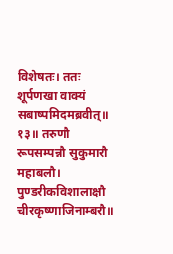विशेषतः। ततः शूर्पणखा वाक्यं सबाष्पमिदमब्रवीत्॥ १३॥ तरुणौ रूपसम्पन्नौ सुकुमारौ महाबलौ। पुण्डरीकविशालाक्षौ चीरकृष्णाजिनाम्बरौ॥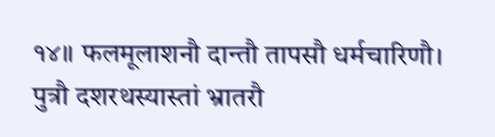१४॥ फलमूलाशनौ दान्तौ तापसौ धर्मचारिणौ। पुत्रौ दशरथस्यास्तां भ्रातरौ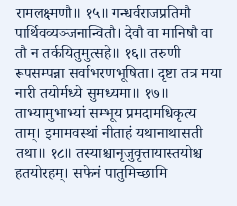रामलक्ष्मणौ॥ १५॥ गन्धर्वराजप्रतिमौ पार्थिवव्यञ्जनान्वितौ। देवौ वा मानिषौ वा तौ न तर्कयितुमुत्सहे॥ १६॥ तरुणी रूपसम्पन्ना सर्वाभरणभूषिता। दृष्टा तत्र मया नारी तयोर्मध्ये सुमध्यमा॥ १७॥ ताभ्यामुभाभ्यां सम्भूय प्रमदामधिकृत्य ताम्। इमामवस्थां नीताहं यथानाथासती तथा॥ १८॥ तस्याश्चानृजुवृत्तायास्तयोश्च हतयोरहम्। सफेनं पातुमिच्छामि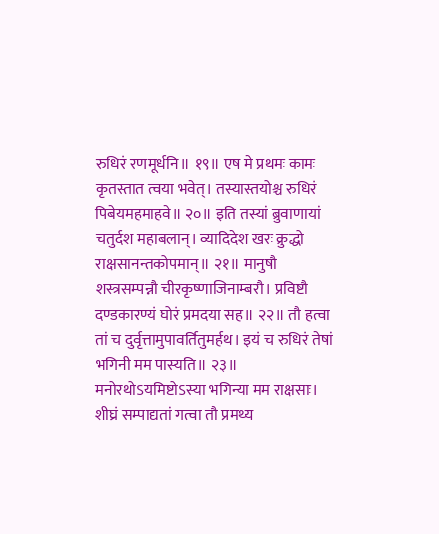रुधिरं रणमूर्धनि॥ १९॥ एष मे प्रथमः कामः कृतस्तात त्वया भवेत्। तस्यास्तयोश्च रुधिरं पिबेयमहमाहवे॥ २०॥ इति तस्यां ब्रुवाणायां चतुर्दश महाबलान्। व्यादिदेश खरः क्रुद्धो राक्षसानन्तकोपमान्॥ २१॥ मानुषौ शस्त्रसम्पन्नौ चीरकृष्णाजिनाम्बरौ। प्रविष्टौ दण्डकारण्यं घोरं प्रमदया सह॥ २२॥ तौ हत्वा तां च दुर्वृत्तामुपावर्तितुमर्हथ। इयं च रुधिरं तेषां भगिनी मम पास्यति॥ २३॥ मनोरथोऽयमिष्टोऽस्या भगिन्या मम राक्षसाः। शीघ्रं सम्पाद्यतां गत्वा तौ प्रमथ्य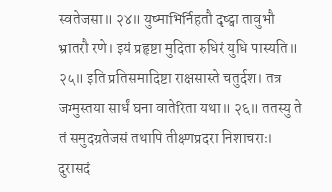स्वतेजसा॥ २४॥ युष्माभिर्निहतौ दृष्ट्वा तावुभौ भ्रातरौ रणे। इयं प्रहृष्टा मुदिता रुधिरं युधि पास्यति॥ २५॥ इति प्रतिसमादिष्टा राक्षसास्ते चतुर्दश। तत्र जग्मुस्तया सार्धं घना वातेरिता यथा॥ २६॥ ततस्यु ते तं समुदग्रतेजसं तथापि तीक्ष्णप्रदरा निशाचराः। दुरासदं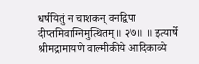धर्षयितुं न चाशकन् वनद्विपा दीप्तमिवाग्निमुत्थितम्॥ २७॥ ॥ इत्यार्षे श्रीमद्रामायणे वाल्मीकीये आदिकाव्ये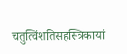चतुत्विंशतिसहस्त्रिकायां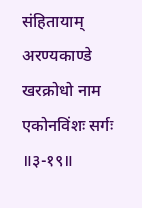संहितायाम् अरण्यकाण्डे खरक्रोधो नाम एकोनविंशः सर्गः ॥३-१९॥